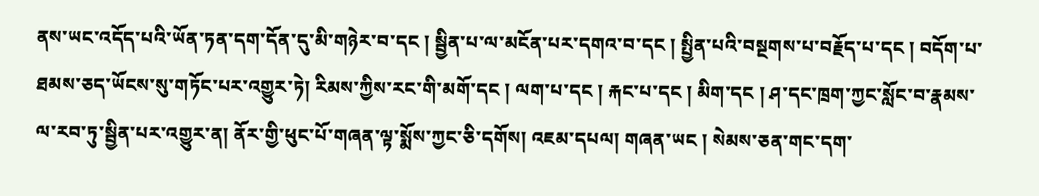ནས་ཡང་འདོད་པའི་ཡོན་ཏན་དག་དོན་དུ་མི་གཉེར་བ་དང ། སྦྱིན་པ་ལ་མངོན་པར་དགའ་བ་དང ། སྤྱིན་པའི་བསྔགས་པ་བརྗོད་པ་དང ། བདོག་པ་ཐམས་ཅད་ཡོངས་སུ་གཏོང་པར་འགྱུར་ཏེ། རིམས་ཀྱིས་རང་གི་མགོ་དང ། ལག་པ་དང ། རྐང་པ་དང ། མིག་དང ། ཤ་དང་ཁྲག་ཀྱང་སློང་བ་རྣམས་ལ་རབ་ཏུ་སྦྱིན་པར་འགྱུར་ན། ནོར་གྱི་ཕུང་པོ་གཞན་ལྟ་སྨོས་ཀྱང་ཅི་དགོས། འཇམ་དཔལ། གཞན་ཡང ། སེམས་ཅན་གང་དག་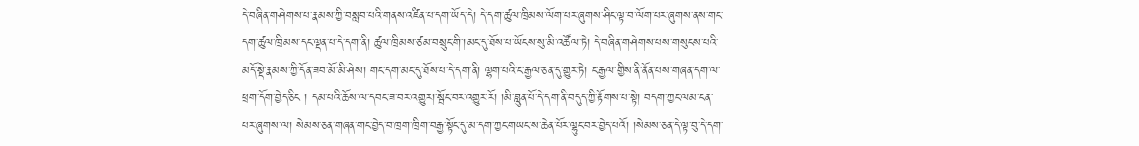དེ་བཞིན་གཤེགས་པ་རྣམས་ཀྱི་བསླབ་པའི་གནས་འཛིན་པ་དག་ཡོད་དེ། དེ་དག་ཚུལ་ཁྲིམས་ལོག་པར་ཞུགས་ཤིང་ལྟ་བ་ལོག་པར་ཞུགས་ནས་གང་དག་ཚུལ་ཁྲིམས་དང་ལྡན་པ་དེ་དག་ནི། ཚུལ་ཁྲིམས་ཙམ་བསྲུང་གི་།མང་དུ་ཐོས་པ་ཡོངས་སུ་མི་འཚོལ་ཏེ། དེ་བཞིན་གཤེགས་པས་གསུངས་པའི་མདོ་སྡེ་རྣམས་ཀྱི་དོན་ཟབ་མོ་མི་ཤེས། གང་དག་མང་དུ་ཐོས་པ་དེ་དག་ནི། ལྷག་པའི་ང་རྒྱལ་ཅན་དུ་གྱུར་ཏེ། ང་རྒྱལ་གྱིས་ནི་ནོན་པས་གཞན་དག་ལ་ཕྲག་དོག་བྱེད་ཅིང ། དམ་པའི་ཆོས་ལ་དབང་ཟ་བར་འགྱུར།་སྦོང་བར་འགྱུར་རོ། །མི་བླུན་པོ་དེ་དག་ནི་བདུད་ཀྱི་རྟོགས་པ་སྟེ། བདག་ཀྱང་ལམ་ངན་པར་ཞུགས་ལ། སེམས་ཅན་གཞན་གང་བྱེད་བ་ཁྲག་ཁྲིག་བརྒྱ་སྟོང་དུ་མ་དག་ཀྱང་གཡང་ས་ཆེན་པོར་ལྷུང་བར་བྱེད་པའོ། །སེམས་ཅན་དེ་ལྟ་བུ་དེ་དག་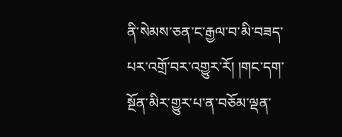ནི་སེམས་ཅན་ང་རྒྱལ་བ་མི་བཟད་པར་འགྲོ་བར་འགྱུར་རོ། །གང་དག་སྔོན་མིར་གྱུར་པ་ན་བཅོམ་ལྡན་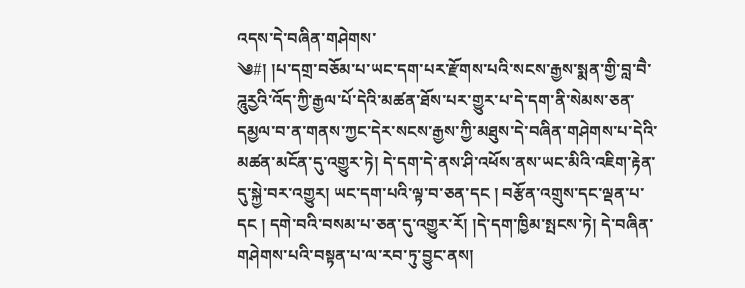འདས་དེ་བཞིན་གཤེགས་
༄#། །པ་དགྲ་བཅོམ་པ་ཡང་དག་པར་རྫོགས་པའི་སངས་རྒྱས་སྨན་གྱི་བླ་བཻ་ཌཱུརྱའི་འོད་ཀྱི་རྒྱལ་པོ་དེའི་མཚན་ཐོས་པར་གྱུར་པ་དེ་དག་ནི་སེམས་ཅན་དམྱལ་བ་ན་གནས་ཀྱང་དེར་སངས་རྒྱས་ཀྱི་མཐུས་དེ་བཞིན་གཤེགས་པ་དེའི་མཚན་མངོན་དུ་འགྱུར་ཏེ། དེ་དག་དེ་ནས་ཤི་འཕོས་ནས་ཡང་མིའི་འཇིག་རྟེན་དུ་སྐྱེ་བར་འགྱུར། ཡང་དག་པའི་ལྟ་བ་ཅན་དང ། བརྩོན་འགྲུས་དང་ལྡན་པ་དང ། དགེ་བའི་བསམ་པ་ཅན་དུ་འགྱུར་རོ། །དེ་དག་ཁྱིམ་སྤངས་ཏེ། དེ་བཞིན་གཤེགས་པའི་བསྟན་པ་ལ་རབ་ཏུ་བྱུང་ནས།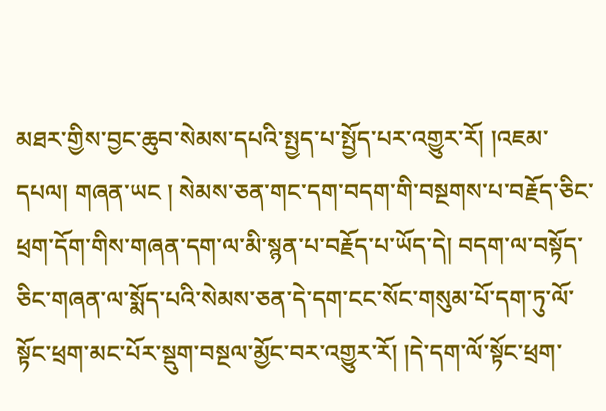མཐར་གྱིས་བྱང་ཆུབ་སེམས་དཔའི་སྤྱད་པ་སྤྱོད་པར་འགྱུར་རོ། །འཇམ་དཔལ། གཞན་ཡང ། སེམས་ཅན་གང་དག་བདག་གི་བསྔགས་པ་བརྗོད་ཅིང་ཕྲག་དོག་གིས་གཞན་དག་ལ་མི་སྙན་པ་བརྗོད་པ་ཡོད་དེ། བདག་ལ་བསྟོད་ཅིང་གཞན་ལ་སྨོད་པའི་སེམས་ཅན་དེ་དག་ངང་སོང་གསུམ་པོ་དག་ཏུ་ལོ་སྟོང་ཕྲག་མང་པོར་སྡུག་བསྔལ་མྱོང་བར་འགྱུར་རོ། །དེ་དག་ལོ་སྟོང་ཕྲག་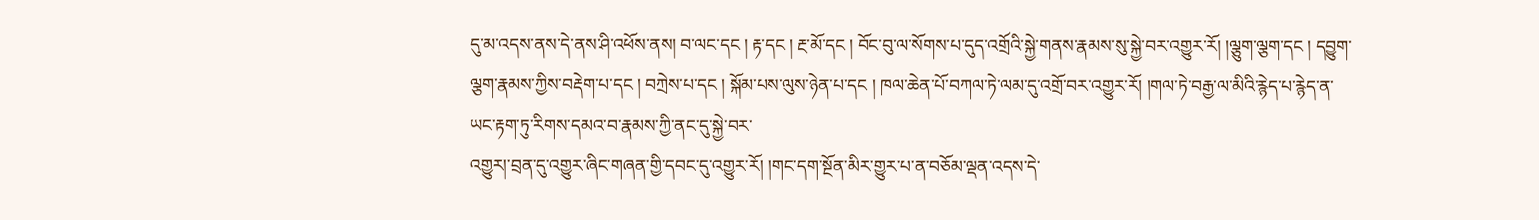དུ་མ་འདས་ནས་དེ་ནས་ཤི་འཕོས་ནས། བ་ལང་དང ། རྟ་དང ། རྔ་མོ་དང ། བོང་བུ་ལ་སོགས་པ་དུད་འགྲོའི་སྐྱེ་གནས་རྣམས་སུ་སྐྱེ་བར་འགྱུར་རོ། །ལྕུག་ལྕག་དང ། དབྱུག་ལྕག་རྣམས་ཀྱིས་བརྡེག་པ་དང ། བཀྲེས་པ་དང ། སྐོམ་པས་ལུས་ཉེན་པ་དང ། ཁལ་ཆེན་པོ་བཀལ་ཏེ་ལམ་དུ་འགྲོ་བར་འགྱུར་རོ། །གལ་ཏེ་བརྒྱ་ལ་མིའི་རྙེད་པ་རྙེད་ན་ཡང་རྟག་ཏུ་རིགས་དམའ་བ་རྣམས་ཀྱི་ནང་དུ་སྐྱེ་བར་
འགྱུར།་བྲན་དུ་འགྱུར་ཞིང་གཞན་གྱི་དབང་དུ་འགྱུར་རོ། །གང་དག་སྔོན་མིར་གྱུར་པ་ན་བཅོམ་ལྡན་འདས་དེ་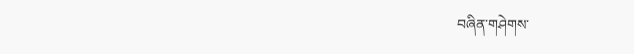བཞིན་གཤེགས་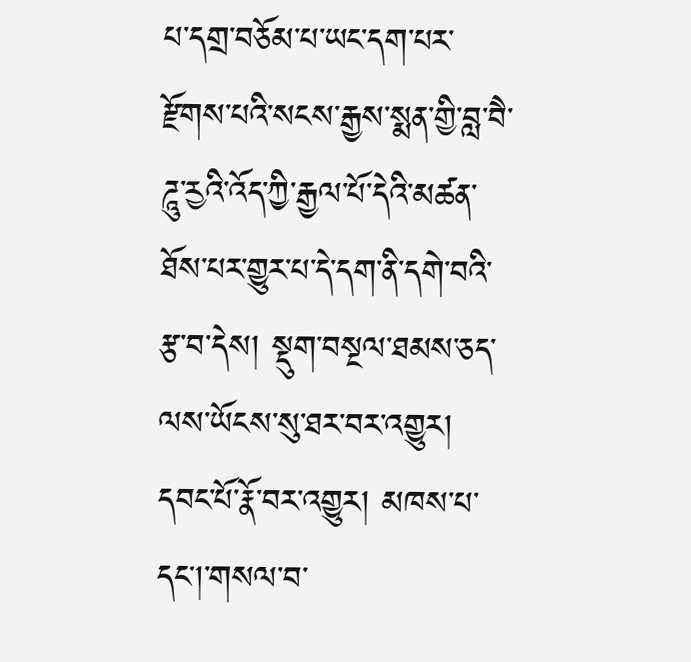པ་དགྲ་བཅོམ་པ་ཡང་དག་པར་རྫོགས་པའི་སངས་རྒྱས་སྨན་གྱི་བླ་བཻ་ཌཱུ་རྱའི་འོད་ཀྱི་རྒྱལ་པོ་དེའི་མཚན་ཐོས་པར་གྱུར་པ་དེ་དག་ནི་དགེ་བའི་རྩ་བ་དེས། སྡུག་བསྔལ་ཐམས་ཅད་ལས་ཡོངས་སུ་ཐར་བར་འགྱུར། དབང་པོ་རྣོ་བར་འགྱུར། མཁས་པ་དང།་གསལ་བ་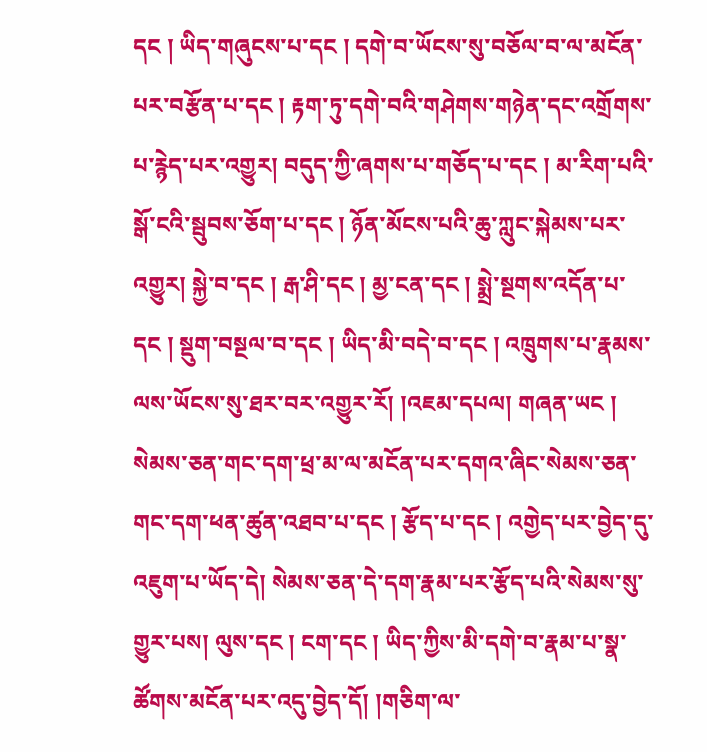དང ། ཡིད་གཞུངས་པ་དང ། དགེ་བ་ཡོངས་སུ་བཅོལ་བ་ལ་མངོན་པར་བརྩོན་པ་དང ། རྟག་ཏུ་དགེ་བའི་གཤེགས་གཉེན་དང་འགྲོགས་པ་རྙེད་པར་འགྱུར། བདུད་ཀྱི་ཞགས་པ་གཅོད་པ་དང ། མ་རིག་པའི་སྒོ་ངའི་སྦུབས་ཅོག་པ་དང ། ཉོན་མོངས་པའི་ཆུ་ཀླུང་སྐེམས་པར་འགྱུར། སྐྱེ་བ་དང ། རྒ་ཤི་དང ། མྱ་ངན་དང ། སྨྲེ་སྔགས་འདོན་པ་དང ། སྡུག་བསྔལ་བ་དང ། ཡིད་མི་བདེ་བ་དང ། འཁྲུགས་པ་རྣམས་ལས་ཡོངས་སུ་ཐར་བར་འགྱུར་རོ། །འཇམ་དཔལ། གཞན་ཡང ། སེམས་ཅན་གང་དག་ཕྲ་མ་ལ་མངོན་པར་དགའ་ཞིང་སེམས་ཅན་གང་དག་ཕན་ཚུན་འཐབ་པ་དང ། རྩོད་པ་དང ། འགྱེད་པར་བྱེད་དུ་འཇུག་པ་ཡོད་དེ། སེམས་ཅན་དེ་དག་རྣམ་པར་རྩོད་པའི་སེམས་སུ་གྱུར་པས། ལུས་དང ། ངག་དང ། ཡིད་ཀྱིས་མི་དགེ་བ་རྣམ་པ་སྣ་ཚོགས་མངོན་པར་འདུ་བྱེད་དོ། །གཅིག་ལ་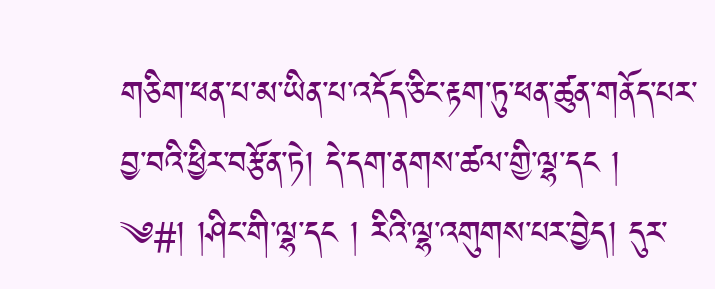གཅིག་ཕན་པ་མ་ཡིན་པ་འདོད་ཅིང་རྟག་ཏུ་ཕན་ཚུན་གནོད་པར་བྱ་བའི་ཕྱིར་བརྩོན་ཏེ། དེ་དག་ནགས་ཚལ་གྱི་ལྷ་དང །
༄#། །ཤིང་གི་ལྷ་དང ། རིའི་ལྷ་འགུགས་པར་བྱེད། དུར་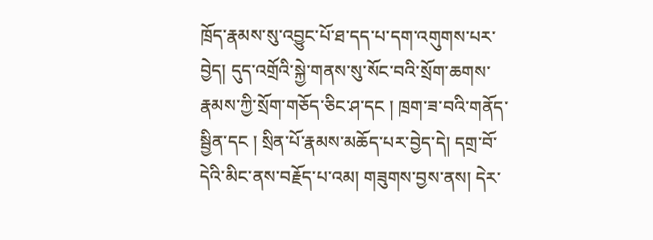ཁྲོད་རྣམས་སུ་འབྱུང་པོ་ཐ་དད་པ་དག་འགུགས་པར་བྱེད། དུད་འགྲོའི་སྐྱེ་གནས་སུ་སོང་བའི་སྲོག་ཆགས་རྣམས་ཀྱི་སྲོག་གཅོད་ཅིང་ཤ་དང ། ཁྲག་ཟ་བའི་གནོད་སྦྱིན་དང ། སྲིན་པོ་རྣམས་མཆོད་པར་བྱེད་དེ། དགྲ་བོ་དེའི་མིང་ནས་བརྗོད་པ་འམ། གཟུགས་བྱས་ནས། དེར་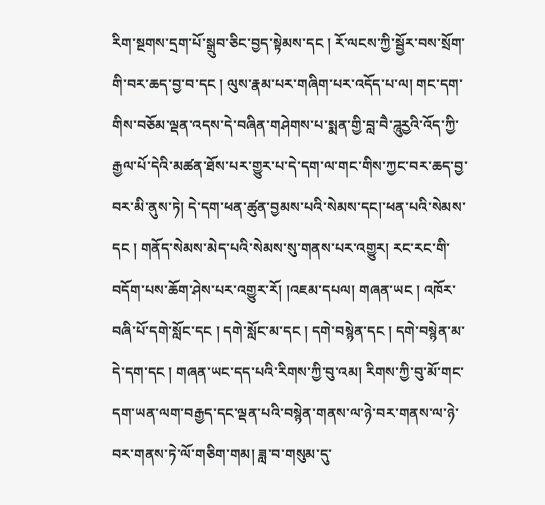རིག་སྔགས་དྲག་པོ་སྒྲུབ་ཅིང་བྱད་སྟེམས་དང ། རོ་ལངས་ཀྱི་སྦྱོར་བས་སྲོག་གི་བར་ཆད་བྱ་བ་དང ། ལུས་རྣམ་པར་གཞིག་པར་འདོད་པ་ལ། གང་དག་གིས་བཅོམ་ལྡན་འདས་དེ་བཞིན་གཤེགས་པ་སྨན་གྱི་བླ་བཻ་ཌཱུརྱའི་འོད་ཀྱི་རྒྱལ་པོ་དེའི་མཚན་ཐོས་པར་གྱུར་པ་དེ་དག་ལ་གང་གིས་ཀྱང་བར་ཆད་བྱ་བར་མི་ནུས་ཏེ། དེ་དག་ཕན་ཚུན་བྱམས་པའི་སེམས་དང།་ཕན་པའི་སེམས་དང ། གནོད་སེམས་མེད་པའི་སེམས་སུ་གནས་པར་འགྱུར། རང་རང་གི་བདོག་པས་ཆོག་ཤེས་པར་འགྱུར་རོ། །འཇམ་དཔལ། གཞན་ཡང ། འཁོར་བཞི་པོ་དགེ་སློང་དང ། དགེ་སློང་མ་དང ། དགེ་བསྙེན་དང ། དགེ་བསྙེན་མ་དེ་དག་དང ། གཞན་ཡང་དད་པའི་རིགས་ཀྱི་བུ་འམ། རིགས་ཀྱི་བུ་མོ་གང་དག་ཡན་ལག་བརྒྱད་དང་ལྡན་པའི་བསྙེན་གནས་ལ་ཉེ་བར་གནས་ལ་ཉེ་བར་གནས་ཏེ་ལོ་གཅིག་གམ། ཟླ་བ་གསུམ་དུ་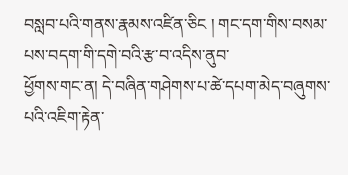བསླབ་པའི་གནས་རྣམས་འཛིན་ཅིང ། གང་དག་གིས་བསམ་པས་བདག་གི་དགེ་བའི་རྩ་བ་འདིས་ནུབ་
ཕྱོགས་གང་ན། དེ་བཞིན་གཤེགས་པ་ཚེ་དཔག་མེད་བཞུགས་པའི་འཇིག་རྟེན་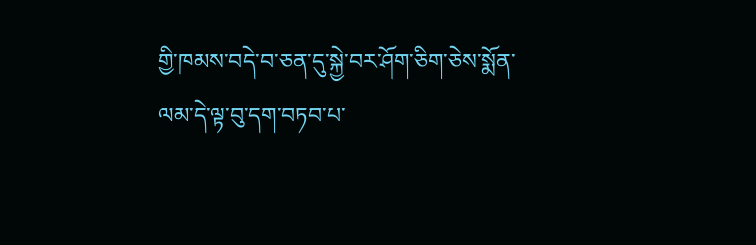གྱི་ཁམས་བདེ་བ་ཅན་དུ་སྐྱེ་བར་ཤོག་ཅིག་ཅེས་སྨོན་ལམ་དེ་ལྟ་བུ་དག་བཏབ་པ་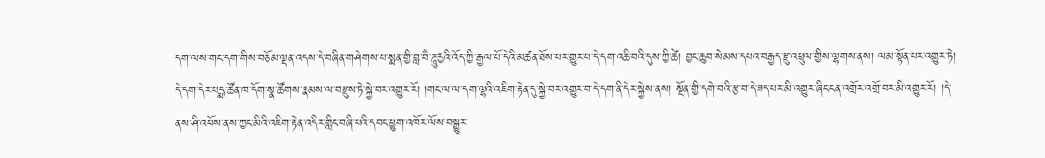དག་ལས་གང་དག་གིས་བཅོམ་ལྡན་འདས་དེ་བཞིན་གཤེགས་པ་སྨན་གྱི་བླ་བཻ་ཌཱུརྱའི་འོད་ཀྱི་རྒྱལ་པོ་དེའི་མཚན་ཐོས་པར་གྱུར་པ་དེ་དག་འཆི་བའི་དུས་ཀྱི་ཚེ། བྱང་ཆུབ་སེམས་དཔའ་བརྒྱད་རྫུ་འཕྲུལ་གྱིས་ལྷགས་ནས། ལམ་སྟོན་པར་འགྱུར་ཏེ། དེ་དག་དེར་པདྨ་ཚོན་ཁ་དོག་སྣ་ཚོགས་རྣམས་ལ་བརྫུས་ཏེ་སྐྱེ་བར་འགྱུར་རོ། །གང་ལ་ལ་དག་ལྷའི་འཇིག་རྟེན་དུ་སྐྱེ་བར་འགྱུར་བ་དེ་དག་ནི་དེར་སྐྱེས་ནས། སྔོན་གྱི་དགེ་བའི་རྩ་བ་དེ་ཟད་པར་མི་འགྱུར་ཞིང་ངན་འགྲོར་འགྲོ་བར་མི་འགྱུར་རོ། །དེ་ནས་ཤི་འཕོས་ནས་ཀྱང་མིའི་འཇིག་རྟེན་འདིར་གླིང་བཞི་པའི་དབང་ཕྱུག་འཁོར་ལོས་བསྒྱུར་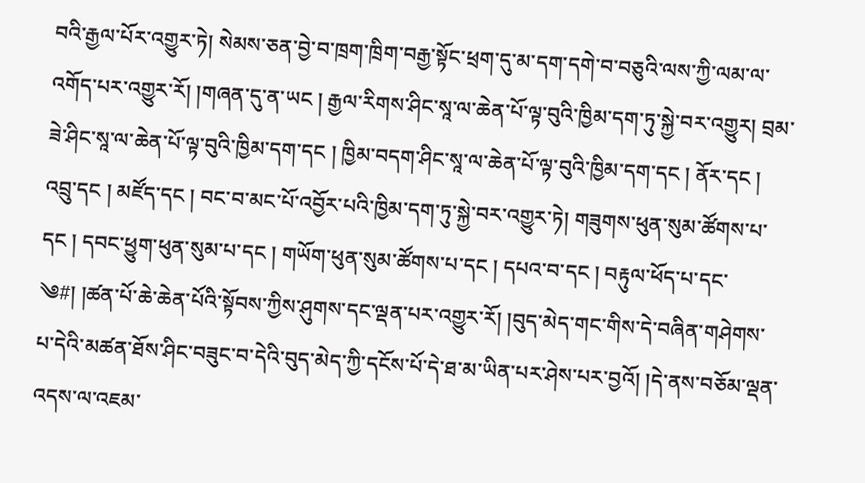བའི་རྒྱལ་པོར་འགྱུར་ཏེ། སེམས་ཅན་བྱེ་བ་ཁྲག་ཁྲིག་བརྒྱ་སྟོང་ཕྲག་དུ་མ་དག་དགེ་བ་བཅུའི་ལས་ཀྱི་ལམ་ལ་འགོད་པར་འགྱུར་རོ། །གཞན་དུ་ན་ཡང ། རྒྱལ་རིགས་ཤིང་སཱ་ལ་ཆེན་པོ་ལྟ་བུའི་ཁྱིམ་དག་ཏུ་སྐྱེ་བར་འགྱུར། བྲམ་ཟེ་ཤིང་སཱ་ལ་ཆེན་པོ་ལྟ་བུའི་ཁྱིམ་དག་དང ། ཁྱིམ་བདག་ཤིང་སཱ་ལ་ཆེན་པོ་ལྟ་བུའི་ཁྱིམ་དག་དང ། ནོར་དང ། འབྲུ་དང ། མཛོད་དང ། བང་བ་མང་པོ་འབྱོར་པའི་ཁྱིམ་དག་ཏུ་སྐྱེ་བར་འགྱུར་ཏེ། གཟུགས་ཕུན་སུམ་ཚོགས་པ་དང ། དབང་ཕྱུག་ཕུན་སུམ་པ་དང ། གཡོག་ཕུན་སུམ་ཚོགས་པ་དང ། དཔའ་བ་དང ། བརྟུལ་ཕོད་པ་དང་
༄#། །ཚན་པོ་ཆེ་ཆེན་པོའི་སྟོབས་ཀྱིས་ཤུགས་དང་ལྡན་པར་འགྱུར་རོ། །བུད་མེད་གང་གིས་དེ་བཞིན་གཤེགས་པ་དེའི་མཚན་ཐོས་ཤིང་བཟུང་བ་དེའི་བུད་མེད་ཀྱི་དངོས་པོ་དེ་ཐ་མ་ཡིན་པར་ཤེས་པར་བྱའོ། །དེ་ནས་བཅོམ་ལྡན་འདས་ལ་འཇམ་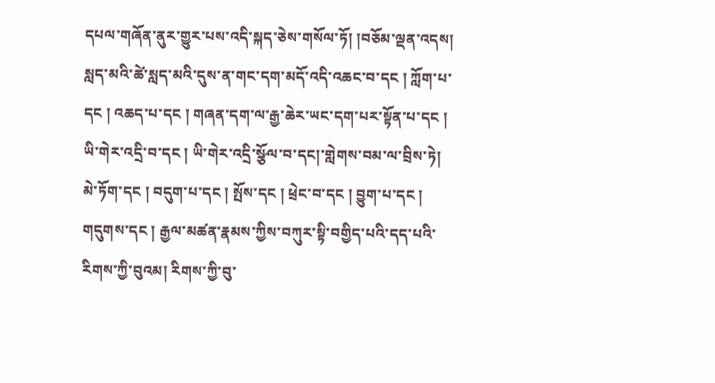དཔལ་གཞོན་ནུར་གྱུར་པས་འདི་སྐད་ཅེས་གསོལ་ཏོ། །བཅོམ་ལྡན་འདས། སླད་མའི་ཚེ་སླད་མའི་དུས་ན་གང་དག་མདོ་འདི་འཆང་བ་དང ། ཀློག་པ་དང ། འཆད་པ་དང ། གཞན་དག་ལ་རྒྱ་ཆེར་ཡང་དག་པར་སྟོན་པ་དང ། ཡི་གེར་འདྲི་བ་དང ། ཡི་གེར་འདྲི་སྩོལ་བ་དང།་གླེགས་བམ་ལ་བྲིས་ཏེ། མེ་ཏོག་དང ། བདུག་པ་དང ། སྤོས་དང ། ཕྲེང་བ་དང ། བྱུག་པ་དང ། གདུགས་དང ། རྒྱལ་མཚན་རྣམས་ཀྱིས་བཀུར་སྟི་བགྱིད་པའི་དད་པའི་རིགས་ཀྱི་བུའམ། རིགས་ཀྱི་བུ་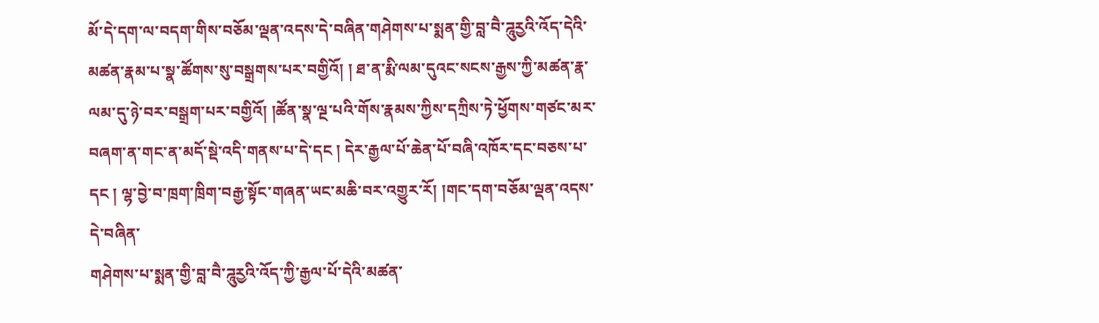མོ་དེ་དག་ལ་བདག་གིས་བཅོམ་ལྡན་འདས་དེ་བཞིན་གཤེགས་པ་སྨན་གྱི་བླ་བཻ་ཌཱུརྱའི་འོད་དེའི་མཚན་རྣམ་པ་སྣ་ཚོགས་སུ་བསྒྲགས་པར་བགྱིའོ། ། ཐ་ན་རྨི་ལམ་དུའང་སངས་རྒྱས་ཀྱི་མཚན་རྣ་ལམ་དུ་ཉེ་བར་བསྒྲག་པར་བགྱིའོ། །ཚོན་སྣ་ལྔ་པའི་གོས་རྣམས་ཀྱིས་དཀྲིས་ཏེ་ཕྱོགས་གཙང་མར་བཞག་ན་གང་ན་མདོ་སྡེ་འདི་གནས་པ་དེ་དང ། དེར་རྒྱལ་པོ་ཆེན་པོ་བཞི་འཁོར་དང་བཅས་པ་དང ། ལྷ་བྱེ་བ་ཁྲག་ཁྲིག་བརྒྱ་སྟོང་གཞན་ཡང་མཆི་བར་འགྱུར་རོ། །གང་དག་བཅོམ་ལྡན་འདས་དེ་བཞིན་
གཤེགས་པ་སྨན་གྱི་བླ་བཻ་ཌཱུརྱའི་འོད་ཀྱི་རྒྱལ་པོ་དེའི་མཚན་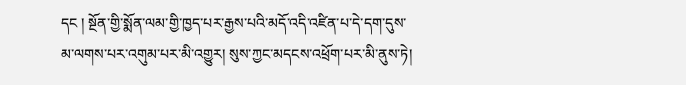དང ། སྔོན་གྱི་སྨོན་ལམ་གྱི་ཁྱད་པར་རྒྱས་པའི་མདོ་འདི་འཛིན་པ་དེ་དག་དུས་མ་ལགས་པར་འགུམ་པར་མི་འགྱུར། སུས་ཀྱང་མདངས་འཕྲོག་པར་མི་ནུས་ཏེ།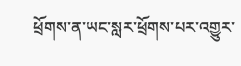ཕྲོགས་ན་ཡང་སླར་ཕྲོགས་པར་འགྱུར་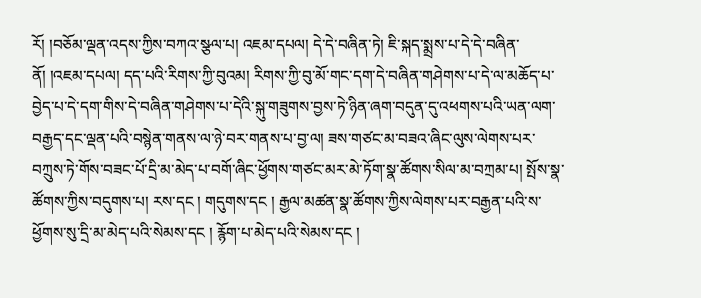རོ། །བཅོམ་ལྡན་འདས་ཀྱིས་བཀའ་སྩལ་པ། འཇམ་དཔལ། དེ་དེ་བཞིན་ཏེ། ཇི་སྐད་སྨྲས་པ་དེ་དེ་བཞིན་ནོ། །འཇམ་དཔལ། དད་པའི་རིགས་ཀྱི་བུའམ། རིགས་ཀྱི་བུ་མོ་གང་དག་དེ་བཞིན་གཤེགས་པ་དེ་ལ་མཆོད་པ་བྱེད་པ་དེ་དག་གིས་དེ་བཞིན་གཤེགས་པ་དེའི་སྐུ་གཟུགས་བྱས་ཏེ་ཉིན་ཞག་བདུན་དུ་འཕགས་པའི་ཡན་ལག་བརྒྱད་དང་ལྡན་པའི་བསྙེན་གནས་ལ་ཉེ་བར་གནས་པ་བྱ་ལ། ཟས་གཙང་མ་བཟའ་ཞིང་ལུས་ལེགས་པར་བཀྲུས་ཏེ་གོས་བཟང་པོ་དྲི་མ་མེད་པ་བགོ་ཞིང་ཕྱོགས་གཙང་མར་མེ་ཏོག་སྣ་ཚོགས་སིལ་མ་བཀྲམ་པ། སྤོས་སྣ་ཚོགས་ཀྱིས་བདུགས་པ། རས་དང ། གདུགས་དང ། རྒྱལ་མཚན་སྣ་ཚོགས་ཀྱིས་ལེགས་པར་བརྒྱན་པའི་ས་ཕྱོགས་སུ་དྲི་མ་མེད་པའི་སེམས་དང ། རྙོག་པ་མེད་པའི་སེམས་དང །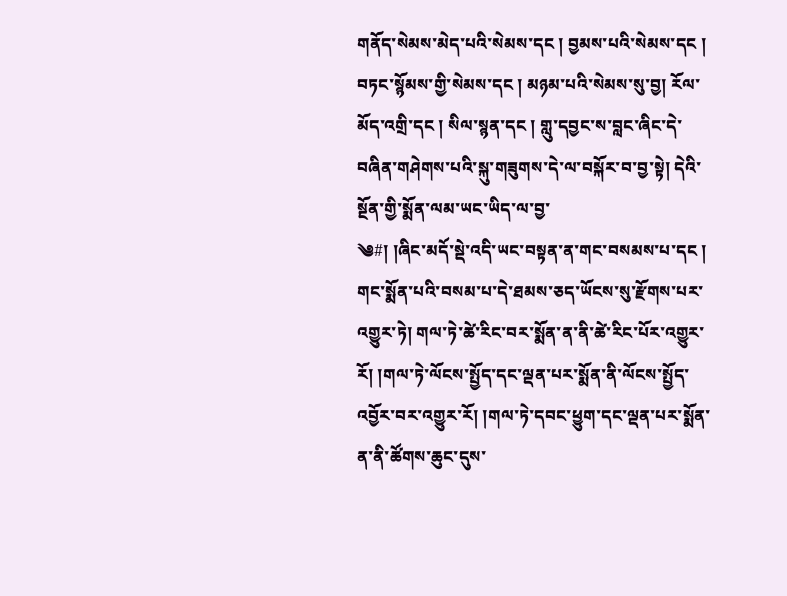གནོད་སེམས་མེད་པའི་སེམས་དང ། བྱམས་པའི་སེམས་དང ། བཏང་སྙོམས་གྱི་སེམས་དང ། མཉམ་པའི་སེམས་སུ་བྱ། རོལ་མོད་འགྲི་དང ། སིལ་སྙན་དང ། གླུ་དབྱང་ས་བླང་ཞིང་དེ་བཞིན་གཤེགས་པའི་སྐུ་གཟུགས་དེ་ལ་བསྐོར་བ་བྱ་སྟེ། དེའི་སྔོན་གྱི་སྨོན་ལམ་ཡང་ཡིད་ལ་བྱ་
༄#། །ཞིང་མདོ་སྡེ་འདི་ཡང་བསྟན་ན་གང་བསམས་པ་དང ། གང་སྨོན་པའི་བསམ་པ་དེ་ཐམས་ཅད་ཡོངས་སུ་རྫོགས་པར་འགྱུར་ཏེ། གལ་ཏེ་ཚེ་རིང་བར་སྨོན་ན་ནི་ཚེ་རིང་པོར་འགྱུར་རོ། །གལ་ཏེ་ལོངས་སྤྱོད་དང་ལྡན་པར་སྨོན་ནི་ལོངས་སྤྱོད་འབྱོར་བར་འགྱུར་རོ། །གལ་ཏེ་དབང་ཕྱུག་དང་ལྡན་པར་སྨོན་ན་ནི་ཚོགས་ཆུང་དུས་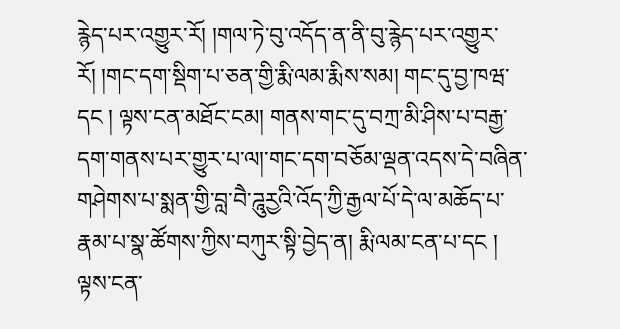རྙེད་པར་འགྱུར་རོ། །གལ་ཏེ་བུ་འདོད་ན་ནི་བུ་རྙེད་པར་འགྱུར་རོ། །གང་དག་སྡིག་པ་ཅན་གྱི་རྨི་ལམ་རྨིས་སམ། གང་དུ་བྱ་ཁཝ་དང ། ལྟས་ངན་མཐོང་ངམ། གནས་གང་དུ་བཀྲ་མི་ཤིས་པ་བརྒྱ་དག་གནས་པར་གྱུར་པ་ལ།་གང་དག་བཅོམ་ལྡན་འདས་དེ་བཞིན་གཤེགས་པ་སྨན་གྱི་བླ་བཻ་ཌཱུརྱའི་འོད་ཀྱི་རྒྱལ་པོ་དེ་ལ་མཆོད་པ་རྣམ་པ་སྣ་ཚོགས་ཀྱིས་བཀུར་སྟི་བྱེད་ན། རྨི་ལམ་ངན་པ་དང ། ལྟས་ངན་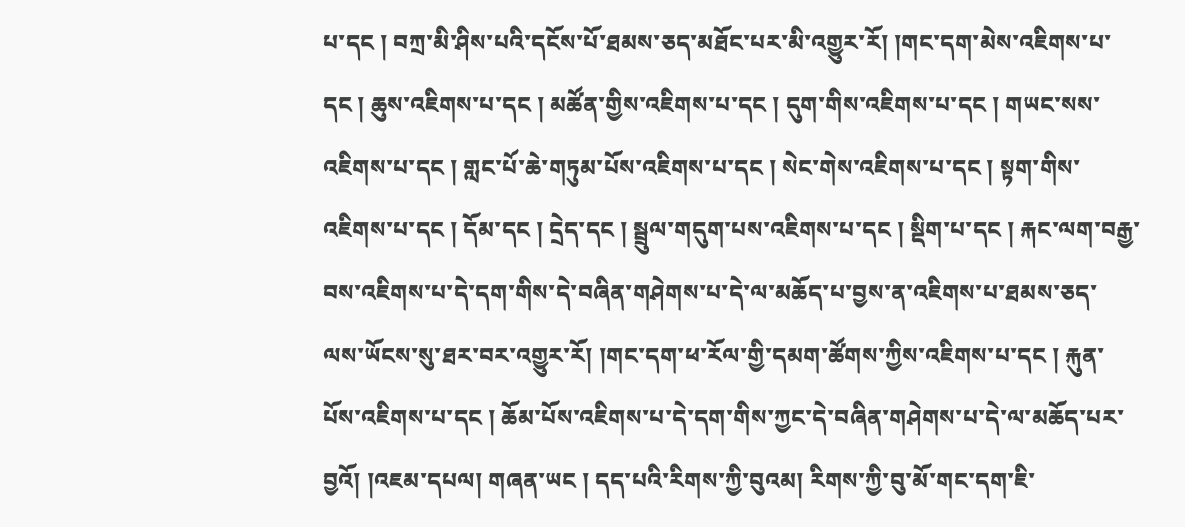པ་དང ། བཀྲ་མི་ཤིས་པའི་དངོས་པོ་ཐམས་ཅད་མཐོང་པར་མི་འགྱུར་རོ། །གང་དག་མེས་འཇིགས་པ་དང ། ཆུས་འཇིགས་པ་དང ། མཚོན་གྱིས་འཇིགས་པ་དང ། དུག་གིས་འཇིགས་པ་དང ། གཡང་སས་འཇིགས་པ་དང ། གླང་པོ་ཆེ་གཏུམ་པོས་འཇིགས་པ་དང ། སེང་གེས་འཇིགས་པ་དང ། སྟག་གིས་འཇིགས་པ་དང ། དོམ་དང ། དྲེད་དང ། སྦྲུལ་གདུག་པས་འཇིགས་པ་དང ། སྡིག་པ་དང ། རྐང་ལག་བརྒྱ་བས་འཇིགས་པ་དེ་དག་གིས་དེ་བཞིན་གཤེགས་པ་དེ་ལ་མཆོད་པ་བྱས་ན་འཇིགས་པ་ཐམས་ཅད་
ལས་ཡོངས་སུ་ཐར་བར་འགྱུར་རོ། །གང་དག་ཕ་རོལ་གྱི་དམག་ཚོགས་ཀྱིས་འཇིགས་པ་དང ། རྐུན་པོས་འཇིགས་པ་དང ། ཆོམ་པོས་འཇིགས་པ་དེ་དག་གིས་ཀྱང་དེ་བཞིན་གཤེགས་པ་དེ་ལ་མཆོད་པར་བྱའོ། །འཇམ་དཔལ། གཞན་ཡང ། དད་པའི་རིགས་ཀྱི་བུའམ། རིགས་ཀྱི་བུ་མོ་གང་དག་ཇི་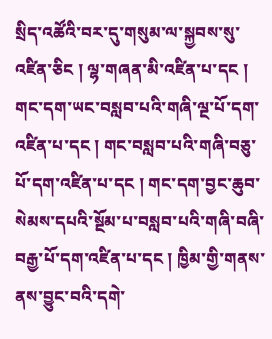སྲིད་འཚོའི་བར་དུ་གསུམ་ལ་སྐྱབས་སུ་འཛིན་ཅིང ། ལྷ་གཞན་མི་འཛིན་པ་དང ། གང་དག་ཡང་བསླབ་པའི་གཞི་ལྔ་པོ་དག་འཛིན་པ་དང ། གང་བསླབ་པའི་གཞི་བཅུ་པོ་དག་འཛིན་པ་དང ། གང་དག་བྱང་ཆུབ་སེམས་དཔའི་སྔོམ་པ་བསླབ་པའི་གཞི་བཞི་བརྒྱ་པོ་དག་འཛིན་པ་དང ། ཁྱིམ་གྱི་གནས་ནས་བྱུང་བའི་དགེ་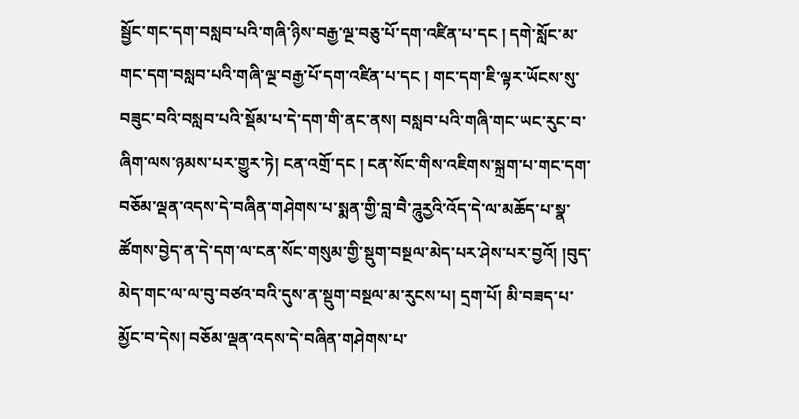སྦྱོང་གང་དག་བསླབ་པའི་གཞི་ཉིས་བརྒྱ་ལྔ་བཅུ་པོ་དག་འཛིན་པ་དང ། དགེ་སློང་མ་གང་དག་བསླབ་པའི་གཞི་ལྔ་བརྒྱ་པོ་དག་འཛིན་པ་དང ། གང་དག་ཇི་ལྟར་ཡོངས་སུ་བཟུང་བའི་བསླབ་པའི་སྡོམ་པ་དེ་དག་གི་ནང་ནས། བསླབ་པའི་གཞི་གང་ཡང་རུང་བ་ཞིག་ལས་ཉམས་པར་གྱུར་ཏེ། ངན་འགྲོ་དང ། ངན་སོང་གིས་འཇིགས་སྐྲག་པ་གང་དག་བཅོམ་ལྡན་འདས་དེ་བཞིན་གཤེགས་པ་སྨན་གྱི་བླ་བཻ་ཌཱུརྱའི་འོད་དེ་ལ་མཆོད་པ་སྣ་ཚོགས་བྱེད་ན་དེ་དག་ལ་ངན་སོང་གསུམ་གྱི་སྡུག་བསྔལ་མེད་པར་ཤེས་པར་བྱའོ། །བུད་མེད་གང་ལ་ལ་བུ་བཙའ་བའི་དུས་ན་སྡུག་བསྔལ་མ་རུངས་པ། དྲག་པོ། མི་བཟད་པ་མྱོང་བ་དེས། བཅོམ་ལྡན་འདས་དེ་བཞིན་གཤེགས་པ་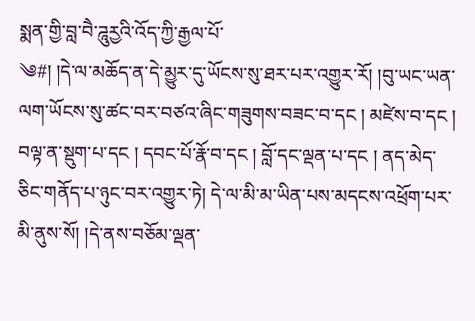སྨན་གྱི་བླ་བཻ་ཌཱུརྱའི་འོད་ཀྱི་རྒྱལ་པོ་
༄#། །དེ་ལ་མཆོད་ན་དེ་མྱུར་དུ་ཡོངས་སུ་ཐར་པར་འགྱུར་རོ། །བུ་ཡང་ཡན་ལག་ཡོངས་སུ་ཚང་བར་བཙའ་ཞིང་གཟུགས་བཟང་བ་དང ། མཛེས་བ་དང ། བལྟ་ན་སྡུག་པ་དང ། དབང་པོ་རྣོ་བ་དང ། བློ་དང་ལྡན་པ་དང ། ནད་མེད་ཅིང་གནོད་པ་ཉུང་བར་འགྱུར་ཏེ། དེ་ལ་མི་མ་ཡིན་པས་མདངས་འཕྲོག་པར་མི་ནུས་སོ། །དེ་ནས་བཅོམ་ལྡན་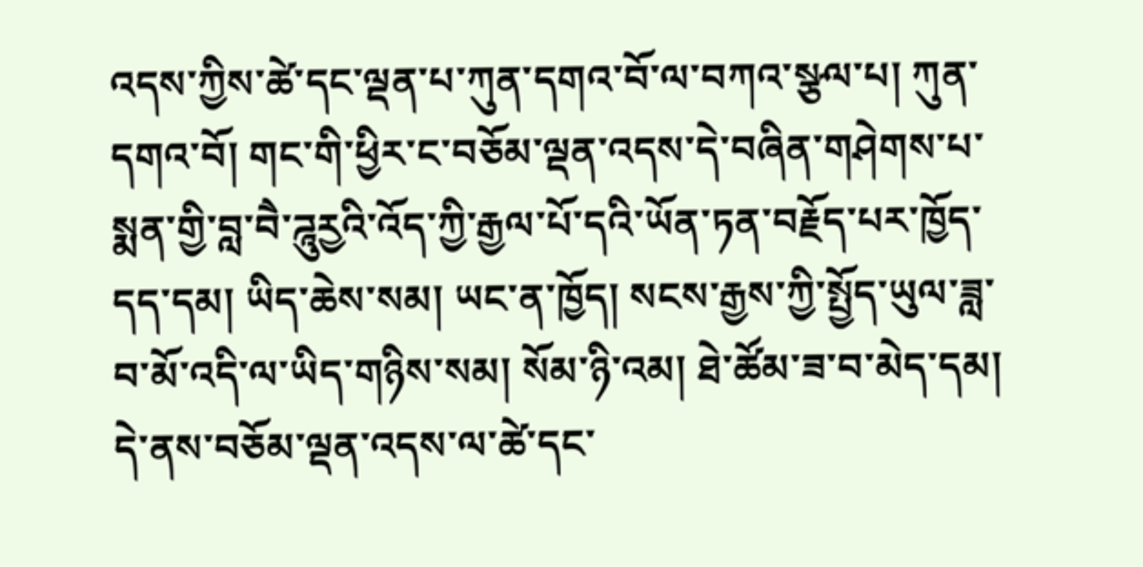འདས་ཀྱིས་ཚེ་དང་ལྡན་པ་ཀུན་དགའ་བོ་ལ་བཀའ་སྩལ་པ། ཀུན་དགའ་བོ། གང་གི་ཕྱིར་ང་བཅོམ་ལྡན་འདས་དེ་བཞིན་གཤེགས་པ་སྨན་གྱི་བླ་བཻ་ཌཱུརྱའི་འོད་ཀྱི་རྒྱལ་པོ་དའི་ཡོན་ཏན་བརྗོད་པར་ཁྱོད་དད་དམ། ཡིད་ཆེས་སམ། ཡང་ན་ཁྱོད། སངས་རྒྱས་ཀྱི་སྤྱོད་ཡུལ་ཟླ་བ་མོ་འདི་ལ་ཡིད་གཉིས་སམ། སོམ་ཉི་འམ། ཐེ་ཚོམ་ཟ་བ་མེད་དམ། དེ་ནས་བཅོམ་ལྡན་འདས་ལ་ཚེ་དང་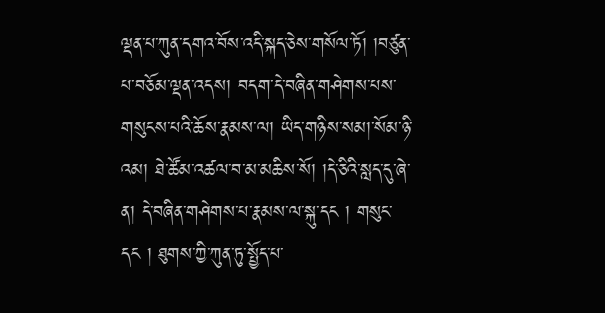ལྡན་པ་ཀུན་དགའ་བོས་འདི་སྐད་ཅེས་གསོལ་ཏོ། །བཙུན་པ་བཅོམ་ལྡན་འདས། བདག་དེ་བཞིན་གཤེགས་པས་གསུངས་པའི་ཆོས་རྣམས་ལ། ཡིད་གཉིས་སམ།་སོམ་ཉི་འམ། ཐེ་ཚོམ་འཚལ་བ་མ་མཆིས་སོ། །དེ་ཅིའི་སླད་དུ་ཞེ་ན། དེ་བཞིན་གཤེགས་པ་རྣམས་ལ་སྐུ་དང ། གསུང་དང ། ཐུགས་ཀྱི་ཀུན་ཏུ་སྤྱོད་པ་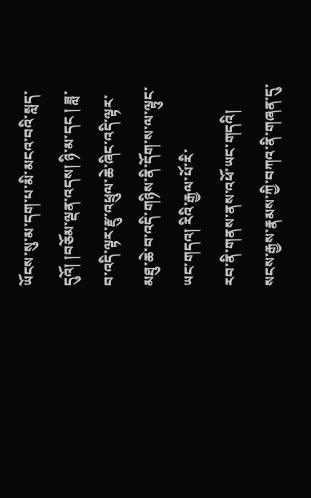ཡོངས་སུ་མ་དག་པ་མི་མངའ་བའི་སླད་དུའོ། །བཅོམ་ལྡན་འདས། ཉི་མ་དང ། ཟླ་བ་འདི་ལྟར་རྫུ་འཕྲུལ་ཆེ་ཞིང་འདི་ལྟར་མཐུ་ཆེ་བ་འདི་གཉིས་ནི་དོག་ས་ལ་ལྟུང་ཡང་གདའ། རིའི་རྒྱལ་པོ་རི་
རབ་ནི་གནས་ནས་འཕོ་ཡང་གདའི། སངས་རྒྱས་རྣམས་ཀྱི་བཀའ་ནི་གཞན་དུ་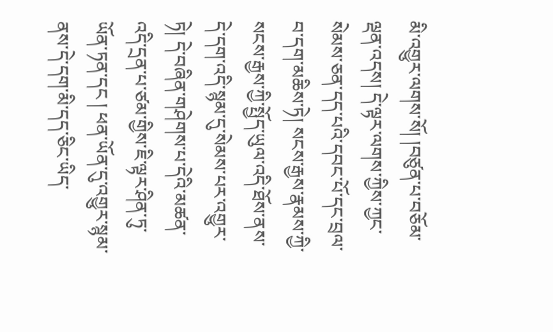མི་འགྱུར་ལགས་སོ། །བཙུན་པ་བཅོམ་ལྡན་འདས། དེ་ལྟར་ལགས་ཀྱིས་ཀྱང་སེམས་ཅན་དད་པའི་དབང་པོ་དང་བྲལ་བ་དག་མཆིས་ཏེ། སངས་རྒྱས་རྣམས་ཀྱི་སངས་རྒྱས་ཀྱི་སྤྱོད་ཡུལ་འདི་ཐོས་ནས་དེ་དག་འདི་སྙམ་དུ་སེམས་པར་འགྱུར་ཏེ། དེ་བཞིན་གཤེགས་པ་དེའི་མཚན་འདི་དྲན་པ་ཙམ་གྱིས་ཇི་ལྟར་ཤིན་ཏུ་ཡོན་ཏན་དང ། ཕན་ཡོན་དུ་འགྱུར་སྙམ་ནས་དེ་དག་མི་དད་ཅིང་ཡིད་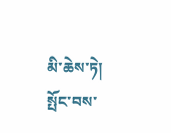མི་ཆེས་ཏེ། སྤོང་བས་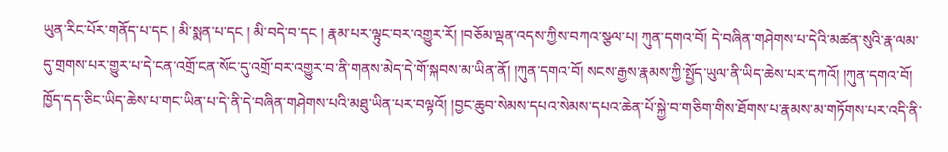ཡུན་རིང་པོར་གནོད་པ་དང ། མི་སྨན་པ་དང ། མི་བདེ་བ་དང ། རྣམ་པར་ལྟུང་བར་འགྱུར་རོ། །བཅོམ་ལྡན་འདས་ཀྱིས་བཀའ་སྩལ་པ། ཀུན་དགའ་བོ། དེ་བཞིན་གཤེགས་པ་དེའི་མཚན་སུའི་རྣ་ལམ་དུ་གྲགས་པར་གྱུར་པ་དེ་ངན་འགྲོ་ངན་སོང་དུ་འགྲོ་བར་འགྱུར་བ་ནི་གནས་མེད་དེ་གོ་སྐབས་མ་ཡིན་ནོ། །ཀུན་དགའ་བོ། སངས་རྒྱས་རྣམས་ཀྱི་སྤྱོད་ཡུལ་ནི་ཡིད་ཆེས་པར་དཀའོ། །ཀུན་དགའ་བོ། ཁྱོད་དད་ཅིང་ཡིད་ཆེས་པ་གང་ཡིན་པ་དེ་ནི་དེ་བཞིན་གཤེགས་པའི་མཐུ་ཡིན་པར་བལྟའོ། །བྱང་ཆུབ་སེམས་དཔའ་སེམས་དཔའ་ཆེན་པོ་སྐྱེ་བ་གཅིག་གིས་ཐོགས་པ་རྣམས་མ་གཏོགས་པར་འདི་ནི་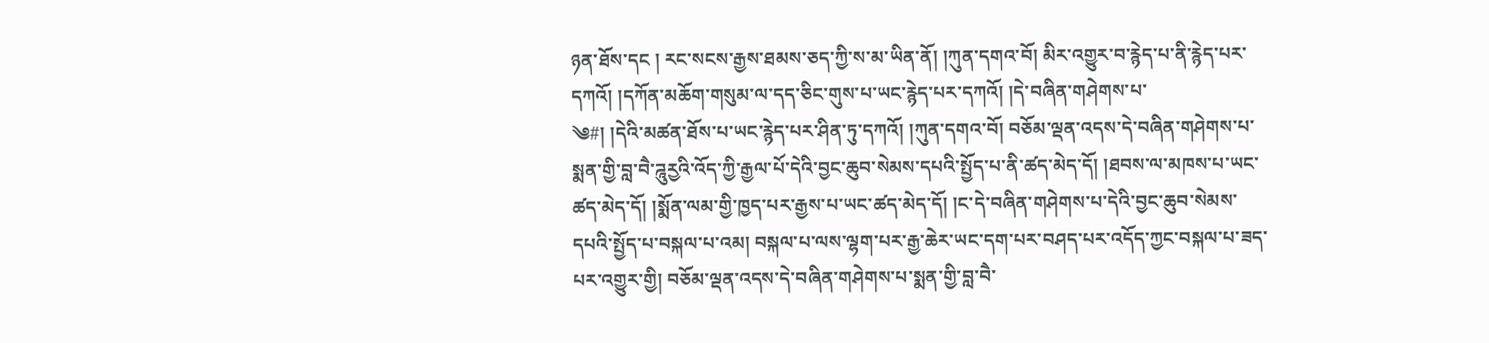ཉན་ཐོས་དང ། རང་སངས་རྒྱས་ཐམས་ཅད་ཀྱི་ས་མ་ཡིན་ནོ། །ཀུན་དགའ་བོ། མིར་འགྱུར་བ་རྙེད་པ་ནི་རྙེད་པར་དཀའོ། །དཀོན་མཆོག་གསུམ་ལ་དད་ཅིང་གུས་པ་ཡང་རྙེད་པར་དཀའོ། །དེ་བཞིན་གཤེགས་པ་
༄#། །དེའི་མཚན་ཐོས་པ་ཡང་རྙེད་པར་ཤིན་ཏུ་དཀའོ། །ཀུན་དགའ་བོ། བཅོམ་ལྡན་འདས་དེ་བཞིན་གཤེགས་པ་སྨན་གྱི་བླ་བཻ་ཌཱུརྱའི་འོད་ཀྱི་རྒྱལ་པོ་དེའི་བྱང་ཆུབ་སེམས་དཔའི་སྤྱོད་པ་ནི་ཚད་མེད་དོ། །ཐབས་ལ་མཁས་པ་ཡང་ཚད་མེད་དོ། །སྨོན་ལམ་གྱི་ཁྱད་པར་རྒྱས་པ་ཡང་ཚད་མེད་དོ། །ང་དེ་བཞིན་གཤེགས་པ་དེའི་བྱང་ཆུབ་སེམས་དཔའི་སྤྱོད་པ་བསྐལ་པ་འམ། བསྐལ་པ་ལས་ལྷག་པར་རྒྱ་ཆེར་ཡང་དག་པར་བཤད་པར་འདོད་ཀྱང་བསྐལ་པ་ཟད་པར་འགྱུར་གྱི། བཅོམ་ལྡན་འདས་དེ་བཞིན་གཤེགས་པ་སྨན་གྱི་བླ་བཻ་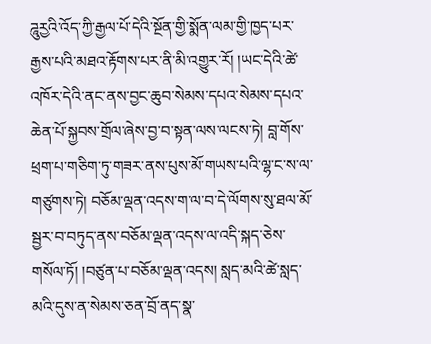ཌཱུརྱའི་འོད་ཀྱི་རྒྱལ་པོ་དེའི་སྔོན་གྱི་སྨོན་ལམ་གྱི་ཁྱད་པར་རྒྱས་པའི་མཐའ་རྟོགས་པར་ནི་མི་འགྱུར་རོ། །ཡང་དེའི་ཚེ་འཁོར་དེའི་ནང་ནས་བྱང་ཆུབ་སེམས་དཔའ་སེམས་དཔའ་ཆེན་པོ་སྐྱབས་གྲོལ་ཞེས་བྱ་བ་སྟན་ལས་ལངས་ཏེ། བླ་གོས་ཕྲག་པ་གཅིག་ཏུ་གཟར་ནས་པུས་མོ་གཡས་པའི་ལྷ་ང་ས་ལ་གཙུགས་ཏེ། བཅོམ་ལྡན་འདས་ག་ལ་བ་དེ་ལོགས་སུ་ཐལ་མོ་སྦྱར་བ་བཏུད་ནས་བཅོམ་ལྡན་འདས་ལ་འདི་སྐད་ཅེས་གསོལ་ཏོ། །བཙུན་པ་བཅོམ་ལྡན་འདས། སླད་མའི་ཚེ་སླད་མའི་དུས་ན་སེམས་ཅན་བྲོ་ནད་སྣ་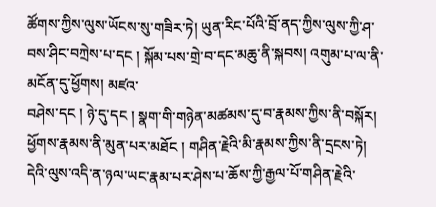ཚོགས་ཀྱིས་ལུས་ཡོངས་སུ་གཟིར་ཏེ། ཡུན་རིང་པོའི་བྲོ་ནད་ཀྱིས་ལུས་ཀྱི་ཤ་བས་ཤིང་བཀྲེས་པ་དང ། སྐོམ་པས་གྲེ་བ་དང་མཆུ་ནི་སྐབས། འགུམ་པ་ལ་ནི་མངོན་དུ་ཕྱོགས། མཛའ་
བཤེས་དང ། ཉེ་དུ་དང ། སྣག་གི་གཉེན་མཚམས་དུ་བ་རྣམས་ཀྱིས་ནི་བསྐོར། ཕྱོགས་རྣམས་ནི་མུན་པར་མཐོང ། གཤིན་རྗེའི་མི་རྣམས་ཀྱིས་ནི་དྲངས་ཏེ། དེའི་ལུས་འདི་ན་ཉལ་ཡང་རྣམ་པར་ཤེས་པ་ཆོས་ཀྱི་རྒྱལ་པོ་གཤིན་རྗེའི་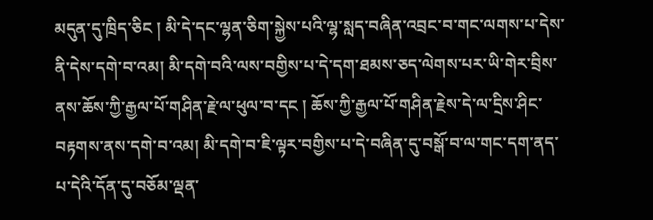མདུན་དུ་ཁྲིད་ཅིང ། མི་དེ་དང་ལྷན་ཅིག་སྐྱེས་པའི་ལྷ་སླད་བཞིན་འབྲང་བ་གང་ལགས་པ་དེས་ནི་དེས་དགེ་བ་འམ། མི་དགེ་བའི་ལས་བགྱིས་པ་དེ་དག་ཐམས་ཅད་ལེགས་པར་ཡི་གེར་བྲིས་ནས་ཆོས་ཀྱི་རྒྱལ་པོ་གཤིན་རྗེ་ལ་ཕུལ་བ་དང ། ཆོས་ཀྱི་རྒྱལ་པོ་གཤིན་རྗེས་དེ་ལ་དྲིས་ཤིང་བརྟགས་ནས་དགེ་བ་འམ། མི་དགེ་བ་ཇི་ལྟར་བགྱིས་པ་དེ་བཞིན་དུ་བསྒོ་བ་ལ་གང་དག་ནད་པ་དེའི་དོན་དུ་བཅོམ་ལྡན་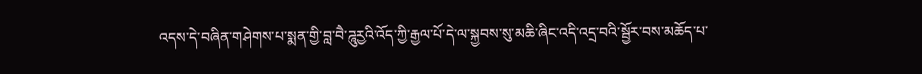འདས་དེ་བཞིན་གཤེགས་པ་སྨན་གྱི་བླ་བཻ་ཌཱུརྱའི་འོད་ཀྱི་རྒྱལ་པོ་དེ་ལ་སྐྱབས་སུ་མཆི་ཞིང་འདི་འདྲ་བའི་སྦྱོར་བས་མཆོད་པ་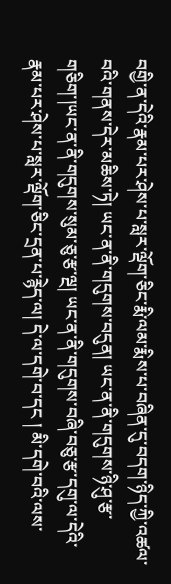བགྱི་ན་དེའི་རྣམ་པར་ཤེས་པ་སླར་ལྡོག་ཅིང་རྨི་ལམ་རྨིས་པ་བཞིན་དུ་བདག་ཉིད་ཀྱི་འཚལ་བའི་གནས་དེར་མཆིས་ཏེ། ཡང་ན་ནི་གདུགས་བདུན། ཡང་ན་ནི་གདུགས་ཉི་ཤུ་རྩ་གཅིག་།ཡང་ན་ནི་གདུགས་སུམ་ཅུ་རྩ་ལྔ། ཡང་ན་ནི་གདུགས་བཞི་བཅུ་རྩ་དགུ་ལ་དེའི་རྣམ་པར་ཤེས་པ་སླར་ལྡོག་ཅིང་དྲན་པ་རྙེད་ལ། དེ་ལ་དགེ་བ་དང ། མི་དགེ་བའི་ལས་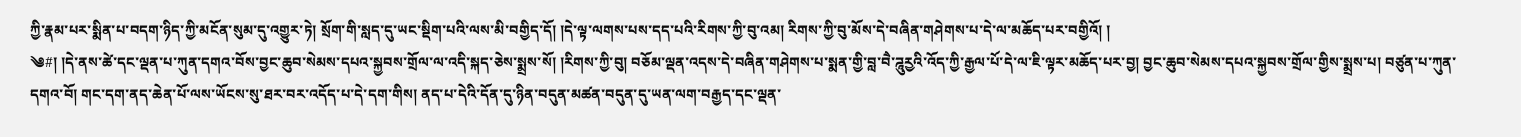ཀྱི་རྣམ་པར་སྨིན་པ་བདག་ཉིད་ཀྱི་མངོན་སུམ་དུ་འགྱུར་ཏེ། སྲོག་གི་སླད་དུ་ཡང་སྡིག་པའི་ལས་མི་བགྱིད་དོ། །དེ་ལྟ་ལགས་པས་དད་པའི་རིགས་ཀྱི་བུ་འམ། རིགས་ཀྱི་བུ་མོས་དེ་བཞིན་གཤེགས་པ་དེ་ལ་མཆོད་པར་བགྱིའོ། །
༄#། །དེ་ནས་ཚེ་དང་ལྡན་པ་ཀུན་དགའ་བོས་བྱང་ཆུབ་སེམས་དཔའ་སྐྱབས་གྲོལ་ལ་འདི་སྐད་ཅེས་སྨྲས་སོ། །རིགས་ཀྱི་བུ། བཅོམ་ལྡན་འདས་དེ་བཞིན་གཤེགས་པ་སྨན་གྱི་བླ་བཻ་ཌཱུརྱའི་འོད་ཀྱི་རྒྱལ་པོ་དེ་ལ་ཇི་ལྟར་མཆོད་པར་བྱ། བྱང་ཆུབ་སེམས་དཔའ་སྐྱབས་གྲོལ་གྱིས་སྨྲས་པ། བཙུན་པ་ཀུན་དགའ་བོ། གང་དག་ནད་ཆེན་པོ་ལས་ཡོངས་སུ་ཐར་བར་འདོད་པ་དེ་དག་གིས། ནད་པ་དེའི་དོན་དུ་ཉིན་བདུན་མཚན་བདུན་དུ་ཡན་ལག་བརྒྱད་དང་ལྡན་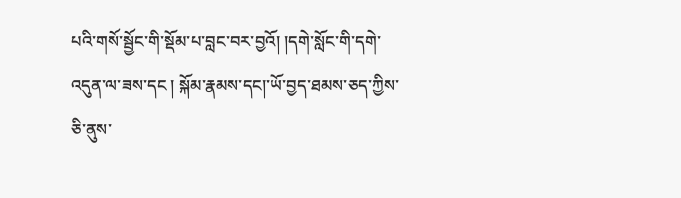པའི་གསོ་སྦྱོང་གི་སྡོམ་པ་བླང་བར་བྱའོ། །དགེ་སློང་གི་དགེ་འདུན་ལ་ཟས་དང ། སྐོམ་རྣམས་དང།་ཡོ་བྱད་ཐམས་ཅད་ཀྱིས་ཅི་ནུས་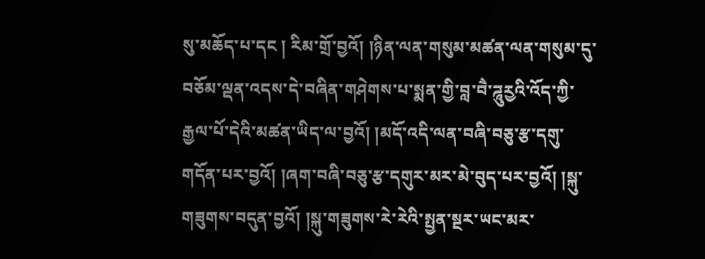སུ་མཆོད་པ་དང ། རིམ་གྲོ་བྱའོ། །ཉིན་ལན་གསུམ་མཚན་ལན་གསུམ་དུ་བཅོམ་ལྡན་འདས་དེ་བཞིན་གཤེགས་པ་སྨན་གྱི་བླ་བཻ་ཌཱུརྱའི་འོད་ཀྱི་རྒྱལ་པོ་དེའི་མཚན་ཡིད་ལ་བྱའོ། །མདོ་འདི་ལན་བཞི་བཅུ་རྩ་དགུ་གདོན་པར་བྱའོ། །ཞག་བཞི་བཅུ་རྩ་དགུར་མར་མེ་བུད་པར་བྱའོ། །སྐུ་གཟུགས་བདུན་བྱའོ། །སྐུ་གཟུགས་རེ་རེའི་སྤྱན་སྔར་ཡང་མར་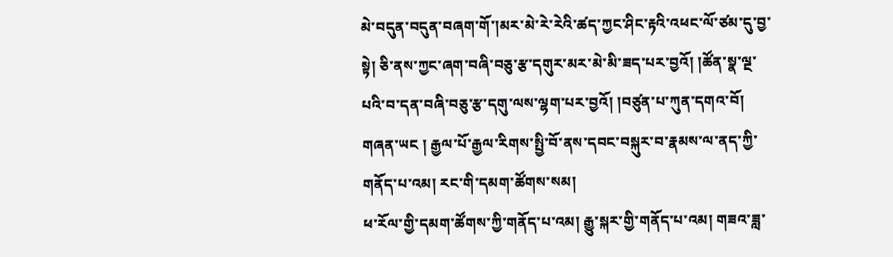མེ་བདུན་བདུན་བཞག་གོ་།མར་མེ་རེ་རེའི་ཚད་ཀྱང་ཤིང་རྟའི་འཕང་ལོ་ཙམ་དུ་བྱ་སྟེ། ཅི་ནས་ཀྱང་ཞག་བཞི་བཅུ་རྩ་དགུར་མར་མེ་མི་ཟད་པར་བྱའོ། །ཚོན་སྣ་ལྔ་པའི་བ་དན་བཞི་བཅུ་རྩ་དགུ་ལས་ལྷག་པར་བྱའོ། །བཙུན་པ་ཀུན་དགའ་བོ། གཞན་ཡང ། རྒྱལ་པོ་རྒྱལ་རིགས་སྤྱི་བོ་ནས་དབང་བསྐུར་བ་རྣམས་ལ་ནད་ཀྱི་གནོད་པ་འམ། རང་གི་དམག་ཚོགས་སམ།
ཕ་རོལ་གྱི་དམག་ཚོགས་ཀྱི་གནོད་པ་འམ། རྒྱུ་སྐར་གྱི་གནོད་པ་འམ། གཟའ་ཟླ་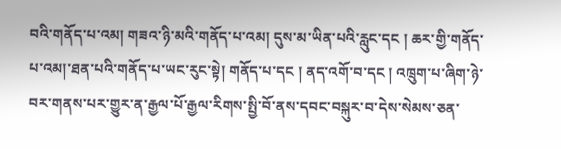བའི་གནོད་པ་འམ། གཟའ་ཉི་མའི་གནོད་པ་འམ། དུས་མ་ཡིན་པའི་རླུང་དང ། ཆར་གྱི་གནོད་པ་འམ།་ཐན་པའི་གནོད་པ་ཡང་རུང་སྟེ། གནོད་པ་དང ། ནད་འགོ་བ་དང ། འཁྲུག་པ་ཞིག་ཉེ་བར་གནས་པར་གྱུར་ན་རྒྱལ་པོ་རྒྱལ་རིགས་སྤྱི་བོ་ནས་དབང་བསྐུར་བ་དེས་སེམས་ཅན་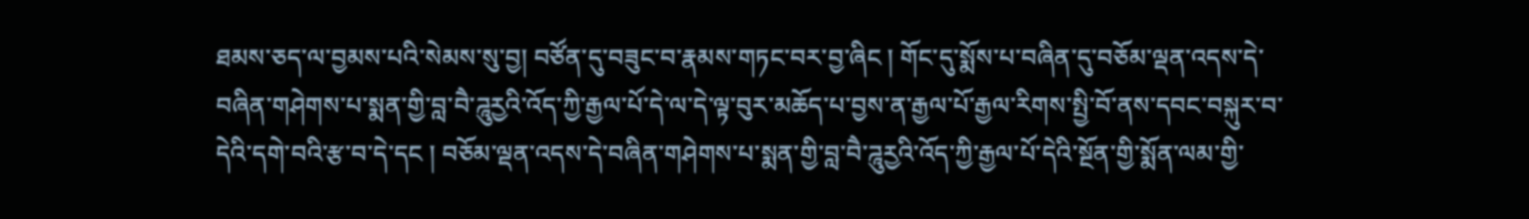ཐམས་ཅད་ལ་བྱམས་པའི་སེམས་སུ་བྱ། བཙོན་དུ་བཟུང་བ་རྣམས་གཏང་བར་བྱ་ཞིང ། གོང་དུ་སྨོས་པ་བཞིན་དུ་བཅོམ་ལྡན་འདས་དེ་བཞིན་གཤེགས་པ་སྨན་གྱི་བླ་བཻ་ཌཱུརྱའི་འོད་ཀྱི་རྒྱལ་པོ་དེ་ལ་དེ་ལྟ་བུར་མཆོད་པ་བྱས་ན་རྒྱལ་པོ་རྒྱལ་རིགས་སྤྱི་བོ་ནས་དབང་བསྐུར་བ་དེའི་དགེ་བའི་རྩ་བ་དེ་དང ། བཅོམ་ལྡན་འདས་དེ་བཞིན་གཤེགས་པ་སྨན་གྱི་བླ་བཻ་ཌཱུརྱའི་འོད་ཀྱི་རྒྱལ་པོ་དེའི་སྔོན་གྱི་སྨོན་ལམ་གྱི་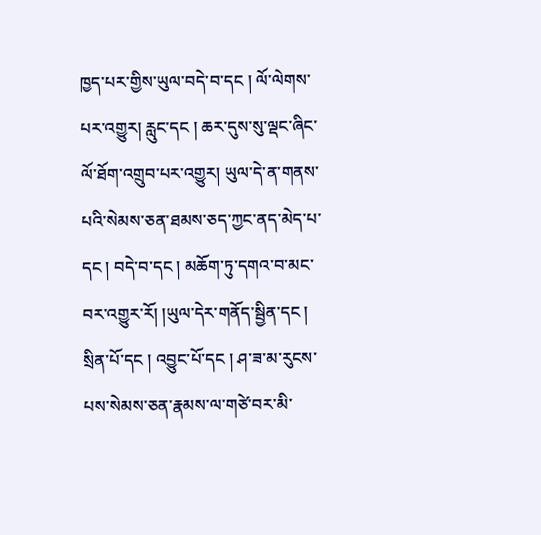ཁྱད་པར་གྱིས་ཡུལ་བདེ་བ་དང ། ལོ་ལེགས་པར་འགྱུར། རླུང་དང ། ཆར་དུས་སུ་ལྡང་ཞིང་ལོ་ཐོག་འགྲུབ་པར་འགྱུར། ཡུལ་དེ་ན་གནས་པའི་སེམས་ཅན་ཐམས་ཅད་ཀྱང་ནད་མེད་པ་དང ། བདེ་བ་དང ། མཆོག་ཏུ་དགའ་བ་མང་བར་འགྱུར་རོ། །ཡུལ་དེར་གནོད་སྦྱིན་དང ། སྲིན་པོ་དང ། འབྱུང་པོ་དང ། ཤ་ཟ་མ་རུངས་པས་སེམས་ཅན་རྣམས་ལ་གཙེ་བར་མི་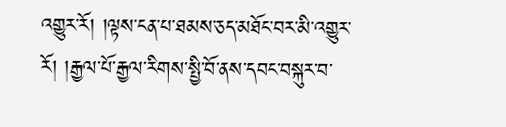འགྱུར་རོ། །ལྟས་ངན་པ་ཐམས་ཅད་མཐོང་བར་མི་འགྱུར་རོ། །རྒྱལ་པོ་རྒྱལ་རིགས་སྤྱི་བོ་ནས་དབང་བསྐུར་བ་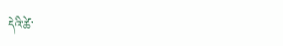དེའི་ཚེ་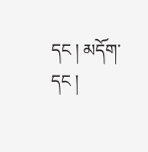དང ། མདོག་དང །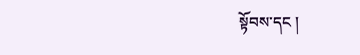སྟོབས་དང །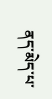ནད་མེད་པ་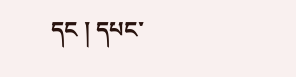དང ། དཔང་